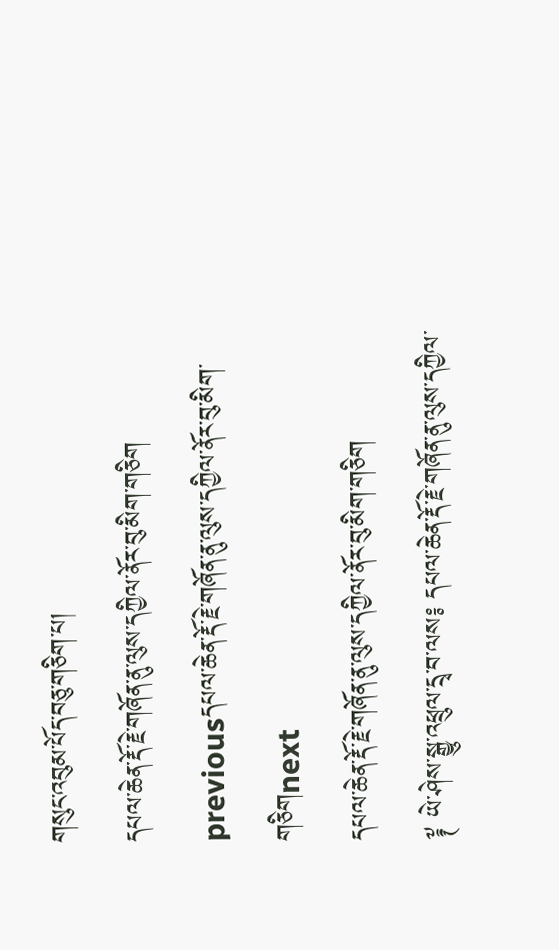གསུང་འབུམ་པོད་བཅུ་གཅིག་པ།
དཔལ་ཆེན་རྡོ་རྗེ་གཞོན་ནུ་ལུས་དཀྱིལ་ནོར་བུ་མིག་གཅིག
previousདཔལ་ཆེན་རྡོ་རྗེ་གཞོན་ནུ་ལུས་དཀྱིལ་ནོར་བུ་མིག་གཅིགnext
དཔལ་ཆེན་རྡོ་རྗེ་གཞོན་ནུ་ལུས་དཀྱིལ་ནོར་བུ་མིག་གཅིག
༈ ཡེ་ཤེས་སྒྱུ་འཕྲུལ་དྲྭ་བ་ལས༔ དཔལ་ཆེན་རྡོ་རྗེ་གཞོན་ནུ་ལུས་དཀྱིལ་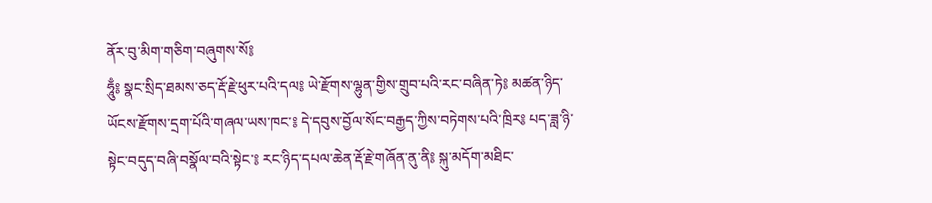ནོར་བུ་མིག་གཅིག་བཞུགས་སོ༔
ཧཱུྃ༔ སྣང་སྲིད་ཐམས་ཅད་རྡོ་རྗེ་ཕུར་པའི་དལ༔ ཡེ་རྫོགས་ལྷུན་གྱིས་གྲུབ་པའི་རང་བཞིན་ཏེ༔ མཚན་ཉིད་ཡོངས་རྫོགས་དྲག་པོའི་གཞལ་ཡས་ཁང་༔ དེ་དབུས་བྱོལ་སོང་བརྒྱད་ཀྱིས་བཏེགས་པའི་ཁྲིར༔ པད་ཟླ་ཉི་སྟེང་བདུད་བཞི་བསྣོལ་བའི་སྟེང་༔ རང་ཉིད་དཔལ་ཆེན་རྡོ་རྗེ་གཞོན་ནུ་ནི༔ སྐུ་མདོག་མཐིང་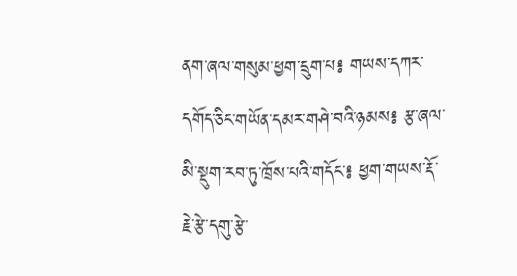ནག་ཞལ་གསུམ་ཕྱག་དྲུག་པ༔ གཡས་དཀར་དགོད་ཅིང་གཡོན་དམར་གཤེ་བའི་ཉམས༔ རྩ་ཞལ་མི་སྡུག་རབ་ཏུ་ཁྲོས་པའི་གདོང་༔ ཕྱག་གཡས་རྡོ་རྗེ་རྩེ་དགུ་རྩེ་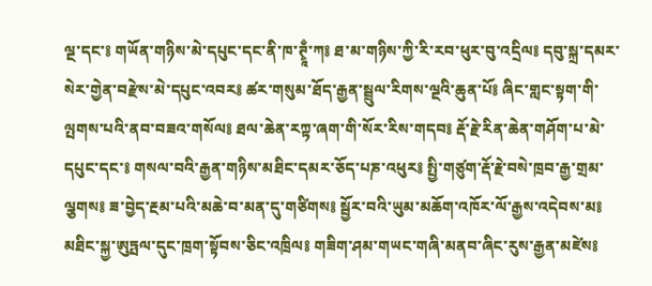ལྔ་དང་༔ གཡོན་གཉིས་མེ་དཔུང་དང་ནི་ཁ་ཊྭཱྃ་ཀ༔ ཐ་མ་གཉིས་ཀྱི་རི་རབ་ཕུར་བུ་འདྲིལ༔ དབུ་སྐྲ་དམར་སེར་གྱེན་བརྫེས་མེ་དཔུང་འབར༔ ཚར་གསུམ་ཐོད་རྒྱན་སྦྲུལ་རིགས་ལྔའི་ཆུན་པོ༔ ཞིང་གླང་སྟག་གི་ལྤགས་པའི་ནབ་བཟའ་གསོལ༔ ཐལ་ཆེན་རཀྟ་ཞག་གི་སོར་རིས་གདབ༔ རྡོ་རྗེ་རིན་ཆེན་གཤོག་པ་མེ་དཔུང་དང་༔ གསལ་བའི་རྒྱན་གཉིས་མཐིང་དམར་ཅོད་པཎ་འཕུར༔ སྤྱི་གཙུག་རྡོ་རྗེ་བསེ་ཁྲབ་རྒྱ་གྲམ་ལྕགས༔ ཟ་བྱེད་རྔམ་པའི་མཆེ་བ་མན་དུ་གཙིགས༔ སྦྱོར་བའི་ཡུམ་མཆོག་འཁོར་ལོ་རྒྱས་འདེབས་མ༔ མཐིང་སྐྱ་ཨུཏྤལ་དུང་ཁྲག་སྟོབས་ཅིང་འཁྲིལ༔ གཟིག་ཤམ་གཡང་གཞི་མནབ་ཞིང་རུས་རྒྱན་མཛེས༔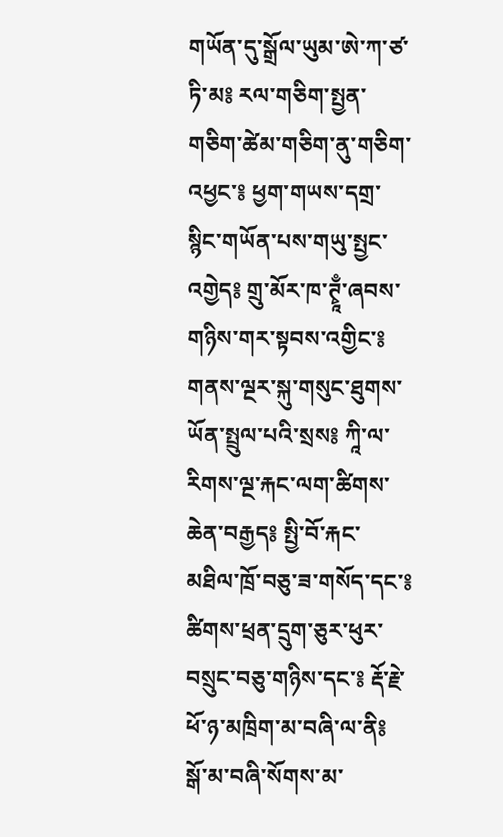གཡོན་དུ་སྒྲོལ་ཡུམ་ཨེ་ཀ་ཙ་ཏི་མ༔ རལ་གཅིག་སྤྱན་གཅིག་ཚེམ་གཅིག་ནུ་གཅིག་འཕྱང་༔ ཕྱག་གཡས་དགྲ་སྙིང་གཡོན་པས་གཡུ་སྤྱང་འགྱེད༔ གྲུ་མོར་ཁ་ཊྭཱྃ་ཞབས་གཉིས་གར་སྟབས་འགྱིང་༔ གནས་ལྔར་སྐུ་གསུང་ཐུགས་ཡོན་སྤྲུལ་པའི་སྲས༔ ཀཱི་ལ་རིགས་ལྔ་རྐང་ལག་ཚིགས་ཆེན་བརྒྱད༔ སྤྱི་བོ་རྐང་མཐིལ་ཁྲོ་བཅུ་ཟ་གསོད་དང་༔ ཚིགས་ཕྲན་དྲུག་ཅུར་ཕུར་བསྲུང་བཅུ་གཉིས་དང་༔ རྡོ་རྗེ་ཕོ་ཉ་མཁྲིག་མ་བཞི་ལ་ནི༔ སྒོ་མ་བཞི་སོགས་མ་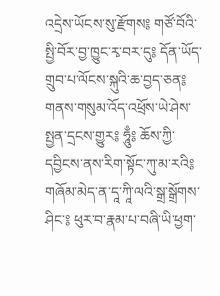འདྲེས་ཡོངས་སུ་རྫོགས༔ གཙོ་བོའི་སྤྱི་བོར་བྱ་ཁྱུང་རྭ་བར་དུ༔ དོན་ཡོད་གྲུབ་པ་ལོངས་སྐུའི་ཆ་བྱད་ཅན༔ གནས་གསུམ་འོད་འཕྲོས་ཡེ་ཤེས་སྤྱན་དྲངས་གྱུར༔ ཧཱུྃ༔ ཆོས་ཀྱི་དབྱིངས་ནས་རིག་སྟོང་ཀུ་མ་རའི༔ གཞོམ་མེད་ན་དཱ་ཀཱི་ལའི་སྒྲ་སྒྲོགས་ཤིང་༔ ཕུར་བ་རྣམ་པ་བཞི་ཡི་ཕྱག་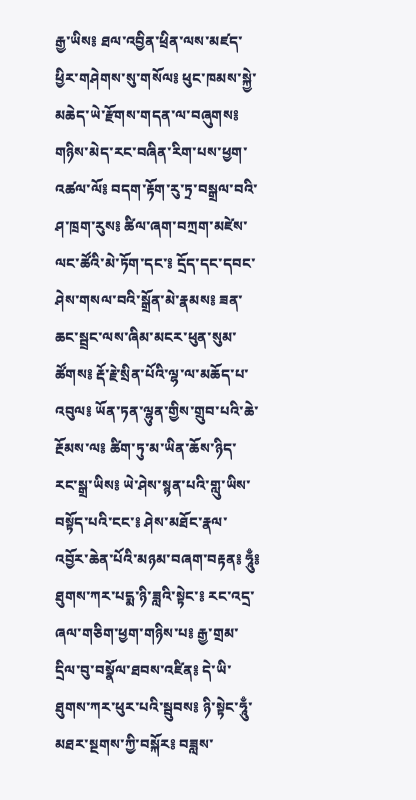རྒྱ་ཡིས༔ ཐལ་འབྱིན་ཕྲིན་ལས་མཛད་ཕྱིར་གཤེགས་སུ་གསོལ༔ ཕུང་ཁམས་སྐྱེ་མཆེད་ཡེ་རྫོགས་གདན་ལ་བཞུགས༔ གཉིས་མེད་རང་བཞིན་རིག་པས་ཕྱག་འཚལ་ལོ༔ བདག་རྟོག་རུ་ཏྲ་བསྒྲལ་བའི་ཤ་ཁྲག་རུས༔ ཚིལ་ཞག་བཀྲག་མཛེས་ལང་ཚོའི་མེ་ཏོག་དང་༔ དྲོད་དང་དབང་ཤེས་གསལ་བའི་སྒྲོན་མེ་རྣམས༔ ཟན་ཆང་སྦྲང་ལས་ཞིམ་མངར་ཕུན་སུམ་ཚོགས༔ རྡོ་རྗེ་སྲིན་པོའི་ལྷ་ལ་མཆོད་པ་འབུལ༔ ཡོན་ཏན་ལྷུན་གྱིས་གྲུབ་པའི་ཆེ་རྔོམས་ལ༔ ཚིག་ཏུ་མ་ཡིན་ཆོས་ཉིད་རང་སྒྲ་ཡིས༔ ཡེ་ཤེས་སྙན་པའི་གླུ་ཡིས་བསྟོད་པའི་ངང་༔ ཤེས་མཐོང་རྣལ་འབྱོར་ཆེན་པོའི་མཉམ་བཞག་བརྟན༔ ཧཱུྃ༔ ཐུགས་ཀར་པདྨ་ཉི་ཟླའི་སྟེང་༔ རང་འདྲ་ཞལ་གཅིག་ཕྱག་གཉིས་པ༔ རྒྱ་གྲམ་དྲིལ་བུ་བསྣོལ་ཐབས་འཛིན༔ དེ་ཡི་ཐུགས་ཀར་ཕུར་པའི་སྦུབས༔ ཉི་སྟེང་ཧཱུྃ་མཐར་སྔགས་ཀྱི་བསྐོར༔ བཟླས་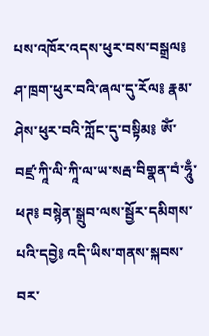པས་འཁོར་འདས་ཕུར་བས་བསྒྲལ༔ ཤ་ཁྲག་ཕུར་བའི་ཞལ་དུ་རོལ༔ རྣམ་ཤེས་ཕུར་བའི་ཀློང་དུ་བསྟིམ༔ ཨོཾ་བཛྲ་ཀཱི་ལི་ཀཱི་ལ་ཡ་སརྦ་བིགྣན་བཾ་ཧཱུྃ་ཕཊ༔ བསྙེན་སྒྲུབ་ལས་སྦྱོར་དམིགས་པའི་དབྱེ༔ འདི་ཡིས་གནས་སྐབས་བར་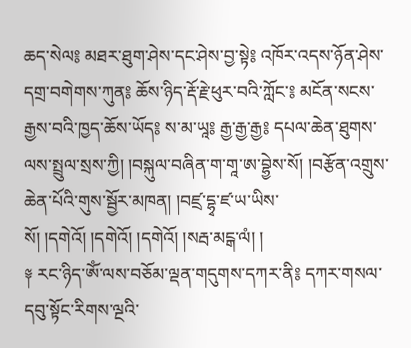ཆད་སེལ༔ མཐར་ཐུག་ཤེས་དང་ཤེས་བྱ་སྟེ༔ འཁོར་འདས་ཉོན་ཤེས་དགྲ་བགེགས་ཀུན༔ ཆོས་ཉིད་རྡོ་རྗེ་ཕུར་བའི་ཀློང་༔ མངོན་སངས་རྒྱས་བའི་ཁྱད་ཆོས་ཡོད༔ ས་མ་ཡཱ༔ རྒྱ་རྒྱ་རྒྱ༔ དཔལ་ཆེན་ཐུགས་ལས་སྤྲུལ་སྲས་ཀྱི། །བསྐུལ་བཞིན་ག་གཱ་ཨ་བྷྱེས་སོ། །བརྩོན་འགྲུས་ཆེན་པོའི་གུས་སྦྱོར་མཁན། །བཛྲ་དྷྭ་ཛ་ཡ་ཡིས་སོ། །དགེའོ། །དགེའོ། །དགེའོ། །སརྦ་མངྒ་ལཾ། །
༈ རང་ཉིད་ཨོཾ་ལས་བཅོམ་ལྡན་གདུགས་དཀར་ནི༔ དཀར་གསལ་དབུ་སྟོང་རིགས་ལྔའི་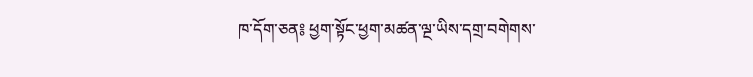ཁ་དོག་ཅན༔ ཕྱག་སྟོང་ཕྱག་མཚན་ལྔ་ཡིས་དགྲ་བགེགས་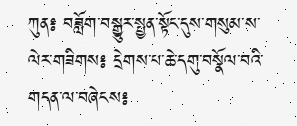ཀུན༔ བཟློག་བསྒྱུར་སྤྱན་སྟོང་དུས་གསུམ་ས་ལེར་གཟིགས༔ དྲེགས་པ་ཆེ་དགུ་བསྣོལ་བའི་གདན་ལ་བཞེངས༔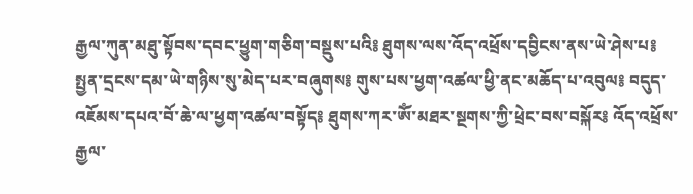རྒྱལ་ཀུན་མཐུ་སྟོབས་དབང་ཕྱུག་གཅིག་བསྡུས་པའི༔ ཐུགས་ལས་འོད་འཕྲོས་དབྱིངས་ནས་ཡེ་ཤེས་པ༔ སྤྱན་དྲངས་དམ་ཡེ་གཉིས་སུ་མེད་པར་བཞུགས༔ གུས་པས་ཕྱག་འཚལ་ཕྱི་ནང་མཆོད་པ་འབུལ༔ བདུད་འཇོམས་དཔའ་བོ་ཆེ་ལ་ཕྱག་འཚལ་བསྟོད༔ ཐུགས་ཀར་ཨོཾ་མཐར་སྔགས་ཀྱི་ཕྲེང་བས་བསྐོར༔ འོད་འཕྲོས་རྒྱལ་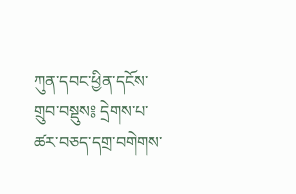ཀུན་དབང་ཕྱིན་དངོས་གྲུབ་བསྡུས༔ དྲེགས་པ་ཚར་བཅད་དགྲ་བགེགས་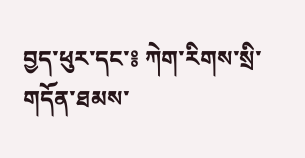བྱད་ཕུར་དང་༔ ཀེག་རིགས་སྲི་གདོན་ཐམས་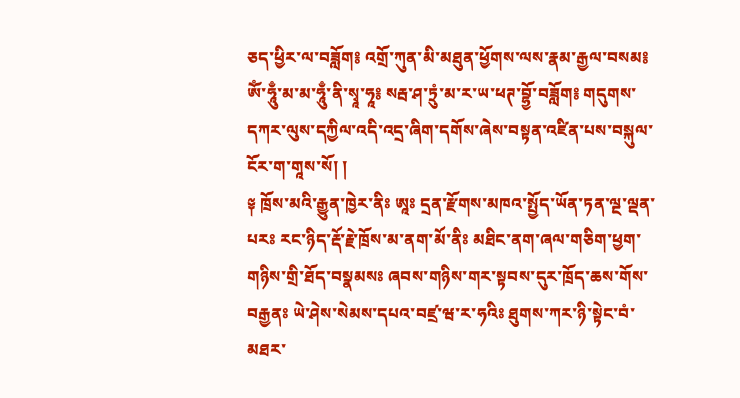ཅད་ཕྱིར་ལ་བཟློག༔ འགྲོ་ཀུན་མི་མཐུན་ཕྱོགས་ལས་རྣམ་རྒྱལ་བསམ༔ ཨོཾ་ཧཱུྃ་མ་མ་ཧཱུྃ་ནི་སྭཱ་ཧཱ༔ སརྦ་ཤ་ཏྲུཾ་མ་ར་ཡ་ཕཊ་བྷྱོ་བཟློག༔ གདུགས་དཀར་ལུས་དཀྱིལ་འདི་འདྲ་ཞིག་དགོས་ཞེས་བསྟན་འཛིན་པས་བསྐུལ་ངོར་ག་གཱས་སོ། །
༈ ཁྲོས་མའི་རྒྱུན་ཁྱེར་ནིཿ ཨཱཿ དྲན་རྫོགས་མཁའ་སྤྱོད་ཡོན་ཏན་ལྔ་ལྡན་པརཿ རང་ཉིད་རྡོ་རྗེ་ཁྲོས་མ་ནག་མོ་ནིཿ མཐིང་ནག་ཞལ་གཅིག་ཕྱག་གཉིས་གྲི་ཐོད་བསྣམསཿ ཞབས་གཉིས་གར་སྟབས་དུར་ཁྲོད་ཆས་གོས་བརྒྱནཿ ཡེ་ཤེས་སེམས་དཔའ་བཛྲ་ཝ་ར་ཧའིཿ ཐུགས་ཀར་ཉི་སྟེང་བཾ་མཐར་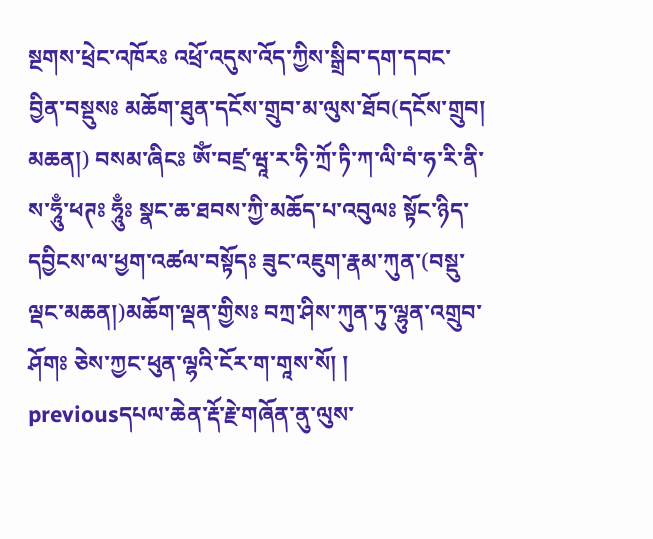སྔགས་ཕྲེང་འཁོརཿ འཕྲོ་འདུས་འོད་ཀྱིས་སྒྲིབ་དག་དབང་བྱིན་བསྡུསཿ མཆོག་ཐུན་དངོས་གྲུབ་མ་ལུས་ཐོབ(དངོས་གྲུབ། མཆན།) བསམ་ཞིངཿ ཨོཾ་བཛྲ་ཝཱ་ར་ཧི་ཀྲོ་ཏི་ཀ་ལི་བཾ་ཧ་རི་ནི་ས་ཧཱུྃ་ཕཊཿ ཧཱུྃཿ སྣང་ཆ་ཐབས་ཀྱི་མཆོད་པ་འབུལཿ སྟོང་ཉིད་དབྱིངས་ལ་ཕྱག་འཚལ་བསྟོདཿ ཟུང་འཇུག་རྣམ་ཀུན་(བསྡུ་ལྡང་མཆན།)མཆོག་ལྡན་གྱིསཿ བཀྲ་ཤིས་ཀུན་ཏུ་ལྷུན་འགྲུབ་ཤོགཿ ཅེས་ཀྱང་ཕུན་ལྷའི་ངོར་ག་གཱས་སོ། །
previousདཔལ་ཆེན་རྡོ་རྗེ་གཞོན་ནུ་ལུས་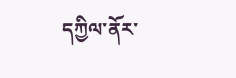དཀྱིལ་ནོར་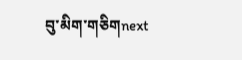བུ་མིག་གཅིགnext